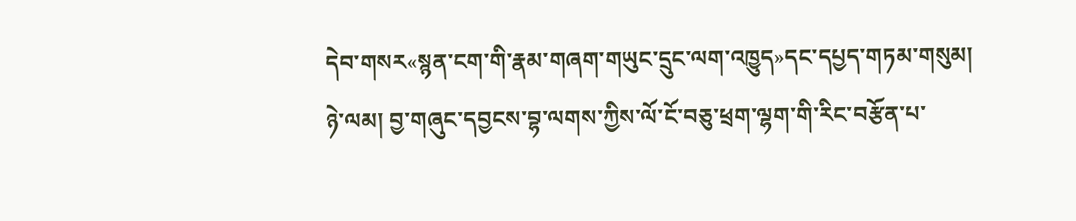དེབ་གསར«སྙན་ངག་གི་རྣམ་གཞག་གཡུང་དྲུང་ལག་འཁྱུད»དང་དཔྱད་གཏམ་གསུམ།
ཉེ་ལམ། བྱ་གཞུང་དབྱངས་བྷ་ལགས་ཀྱིས་ལོ་ངོ་བཅུ་ཕྲག་ལྷག་གི་རིང་བརྩོན་པ་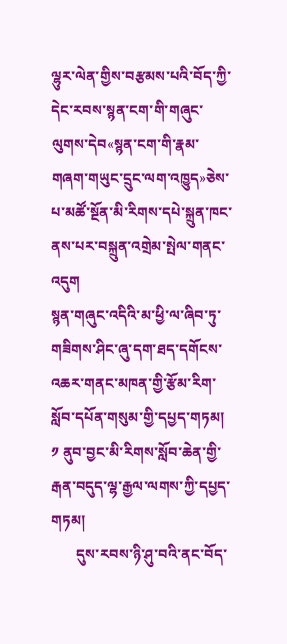ལྷུར་ལེན་གྱིས་བརྩམས་པའི་བོད་ཀྱི་དེང་རབས་སྙན་ངག་གི་གཞུང་ལུགས་དེབ«སྙན་ངག་གི་རྣམ་གཞག་གཡུང་དྲུང་ལག་འཁྱུད»ཅེས་པ་མཚོ་སྔོན་མི་རིགས་དཔེ་སྐྲུན་ཁང་ནས་པར་བསྐྲུན་འགྲེམ་སྤེལ་གནང་འདུག
སྙན་གཞུང་འདིའི་མ་ཕྱི་ལ་ཞིབ་ཏུ་གཟིགས་ཤིང་ཞུ་དག་ཐད་དགོངས་འཆར་གནང་མཁན་གྱི་རྩོམ་རིག་སློབ་དཔོན་གསུམ་གྱི་དཔྱད་གཏམ།
༡ ནུབ་བྱང་མི་རིགས་སློབ་ཆེན་གྱི་རྒན་བདུད་ལྷ་རྒྱལ་ལགས་ཀྱི་དཔྱད་གཏམ།
       དུས་རབས་ཉི་ཤུ་བའི་ནང་བོད་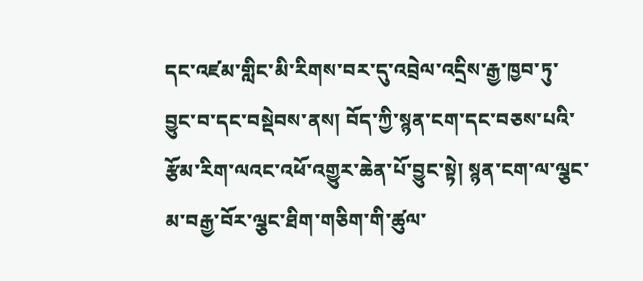དང་འཛམ་གླིང་མི་རིགས་བར་དུ་འབྲེལ་འདྲིས་རྒྱ་ཁྱབ་ཏུ་བྱུང་བ་དང་བསྡེབས་ནས། བོད་ཀྱི་སྙན་ངག་དང་བཅས་པའི་རྩོམ་རིག་ལའང་འཕོ་འགྱུར་ཆེན་པོ་བྱུང་སྟེ། སྙན་ངག་ལ་ལྕང་མ་བརྒྱ་བོར་ལྕང་ཐིག་གཅིག་གི་ཚུལ་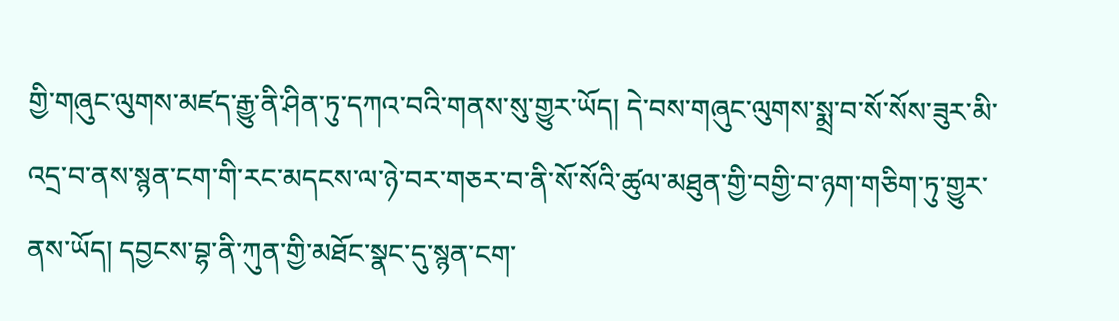གྱི་གཞུང་ལུགས་མཛད་རྒྱུ་ནི་ཤིན་ཏུ་དཀའ་བའི་གནས་སུ་གྱུར་ཡོད། དེ་བས་གཞུང་ལུགས་སྨྲ་བ་སོ་སོས་ཟུར་མི་འདྲ་བ་ནས་སྙན་ངག་གི་རང་མདངས་ལ་ཉེ་བར་གཅར་བ་ནི་སོ་སོའི་ཚུལ་མཐུན་གྱི་བགྱི་བ་ཉག་གཅིག་ཏུ་གྱུར་ནས་ཡོད། དབྱངས་བྷ་ནི་ཀུན་གྱི་མཐོང་སྣང་དུ་སྙན་ངག་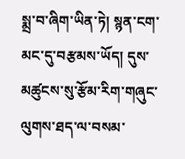སྨྲ་བ་ཞིག་ཡིན་ཏེ། སྙན་ངག་མང་དུ་བརྩམས་ཡོད། དུས་མཚུངས་སུ་རྩོམ་རིག་གཞུང་ལུགས་ཐད་ལ་བསམ་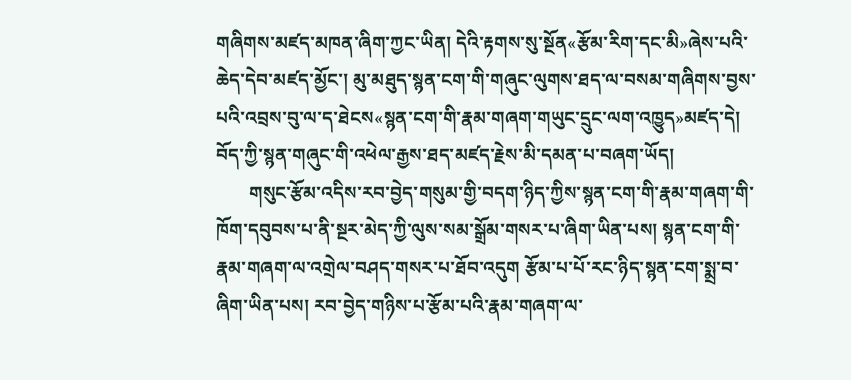གཞིགས་མཛད་མཁན་ཞིག་ཀྱང་ཡིན། དེའི་རྟགས་སུ་སྔོན«རྩོམ་རིག་དང་མི»ཞེས་པའི་ཆེད་དེབ་མཛད་མྱོང་། མུ་མཐུད་སྙན་ངག་གི་གཞུང་ལུགས་ཐད་ལ་བསམ་གཞིགས་བྱས་པའི་འབྲས་བུ་ལ་ད་ཐེངས«སྙན་ངག་གི་རྣམ་གཞག་གཡུང་དྲུང་ལག་འཁྱུད»མཛད་དེ། བོད་ཀྱི་སྙན་གཞུང་གི་འཕེལ་རྒྱས་ཐད་མཛད་རྗེས་མི་དམན་པ་བཞག་ཡོད།
       གསུང་རྩོམ་འདིས་རབ་བྱེད་གསུམ་གྱི་བདག་ཉིད་ཀྱིས་སྙན་ངག་གི་རྣམ་གཞག་གི་ཁོག་དབུབས་པ་ནི་སྔར་མེད་ཀྱི་ལུས་སམ་སྒྲོམ་གསར་པ་ཞིག་ཡིན་པས། སྙན་ངག་གི་རྣམ་གཞག་ལ་འགྲེལ་བཤད་གསར་པ་ཐོབ་འདུག རྩོམ་པ་པོ་རང་ཉིད་སྙན་ངག་སྨྲ་བ་ཞིག་ཡིན་པས། རབ་བྱེད་གཉིས་པ་རྩོམ་པའི་རྣམ་གཞག་ལ་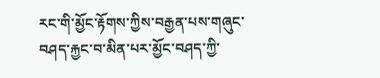རང་གི་མྱོང་རྟོགས་ཀྱིས་བརྒྱན་པས་གཞུང་བཤད་རྐྱང་བ་མིན་པར་མྱོང་བཤད་ཀྱི་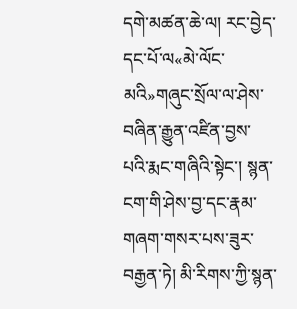དགེ་མཚན་ཆེ་ལ། རང་བྱེད་དང་པོ་ལ«མེ་ལོང་མའི»གཞུང་སྲོལ་ལ་ཤེས་བཞིན་རྒྱུན་འཛིན་བྱས་པའི་རྨང་གཞིའི་སྟེང་། སྙན་ངག་གི་ཤེས་བྱ་དང་རྣམ་གཞག་གསར་པས་ཟུར་བརྒྱན་ཏེ། མི་རིགས་ཀྱི་སྙན་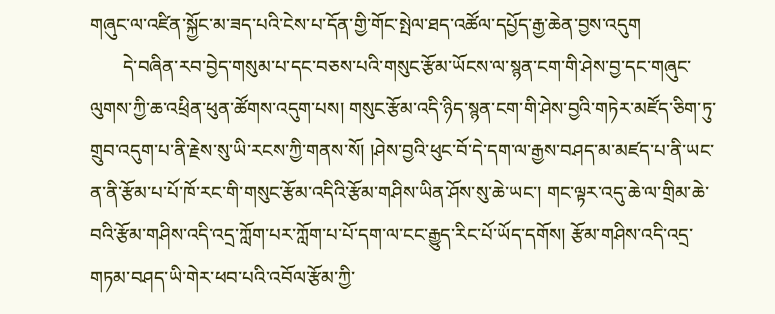གཞུང་ལ་འཛིན་སྐྱོང་མ་ཟད་པའི་ངེས་པ་དོན་གྱི་གོང་སྤེལ་ཐད་འཚོལ་དཔྱོད་རྒྱ་ཆེན་བྱས་འདུག
       དེ་བཞིན་རབ་བྱེད་གསུམ་པ་དང་བཅས་པའི་གསུང་རྩོམ་ཡོངས་ལ་སྙན་ངག་གི་ཤེས་བྱ་དང་གཞུང་ལུགས་ཀྱི་ཆ་འཕྲིན་ཕུན་ཚོགས་འདུག་པས། གསུང་རྩོམ་འདི་ཉིད་སྙན་ངག་གི་ཤེས་བྱའི་གཏེར་མཛོད་ཅིག་ཏུ་གྲུབ་འདུག་པ་ནི་རྗེས་སུ་ཡི་རངས་ཀྱི་གནས་སོ། །ཤེས་བྱའི་ཕུང་བོ་དེ་དག་ལ་རྒྱས་བཤད་མ་མཛད་པ་ནི་ཡང་ན་ནི་རྩོམ་པ་པོ་ཁོ་རང་གི་གསུང་རྩོམ་འདིའི་རྩོམ་གཤིས་ཡིན་ཤོས་སུ་ཆེ་ཡང་། གང་ལྟར་འདུ་ཆེ་ལ་གྲིམ་ཆེ་བའི་རྩོམ་གཤིས་འདི་འདྲ་ཀློག་པར་ཀློག་པ་པོ་དག་ལ་ངང་རྒྱུད་རིང་པོ་ཡོད་དགོས། རྩོམ་གཤིས་འདི་འདྲ་གཏམ་བཤད་ཡི་གེར་ཕབ་པའི་འབོལ་རྩོམ་ཀྱི་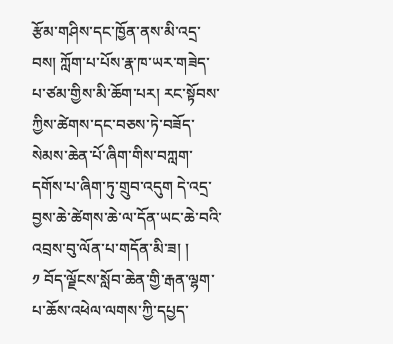རྩོམ་གཤིས་དང་ཁྱོན་ནས་མི་འདྲ་བས། ཀློག་པ་པོས་རྣ་ཁ་ཡར་གཟེད་པ་ཙམ་གྱིས་མི་ཆོག་པར། རང་སྟོབས་ཀྱིས་ཚེགས་དང་བཅས་ཏེ་བཟོད་སེམས་ཆེན་པོ་ཞིག་གིས་བཀླག་དགོས་པ་ཞིག་ཏུ་གྲུབ་འདུག དེ་འདྲ་བྱས་ཆེ་ཚེགས་ཆེ་ལ་དོན་ཡང་ཆེ་བའི་འབྲས་བུ་ལོན་པ་གདོན་མི་ཟ། །
༡ བོད་ལྗོངས་སློབ་ཆེན་གྱི་རྒན་ལྷག་པ་ཆོས་འཕེལ་ལགས་ཀྱི་དཔྱད་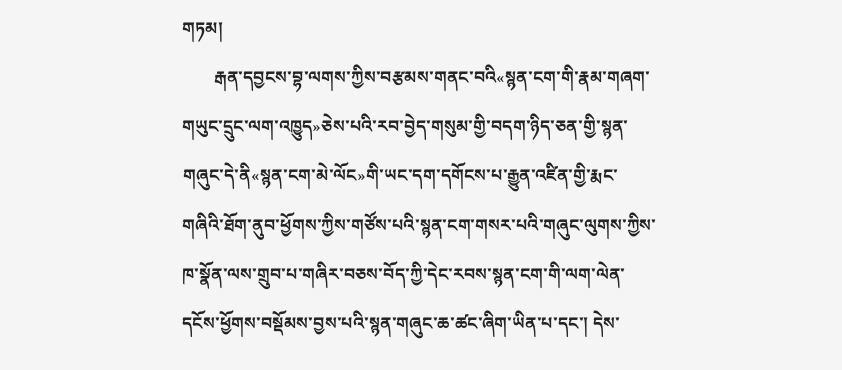གཏམ།
       རྒན་དབྱངས་བྷ་ལགས་ཀྱིས་བརྩམས་གནང་བའི«སྙན་ངག་གི་རྣམ་གཞག་གཡུང་དྲུང་ལག་འཁྱུད»ཅེས་པའི་རབ་བྱེད་གསུམ་གྱི་བདག་ཉིད་ཅན་གྱི་སྙན་གཞུང་དེ་ནི«སྙན་ངག་མེ་ལོང»གི་ཡང་དག་དགོངས་པ་རྒྱུན་འཛིན་གྱི་རྨང་གཞིའི་ཐོག་ནུབ་ཕྱོགས་ཀྱིས་གཙོས་པའི་སྙན་ངག་གསར་པའི་གཞུང་ལུགས་ཀྱིས་ཁ་སྣོན་ལས་གྲུབ་པ་གཞིར་བཅས་བོད་ཀྱི་དེང་རབས་སྙན་ངག་གི་ལག་ལེན་དངོས་ཕྱོགས་བསྡོམས་བྱས་པའི་སྙན་གཞུང་ཆ་ཚང་ཞིག་ཡིན་པ་དང་། དེས་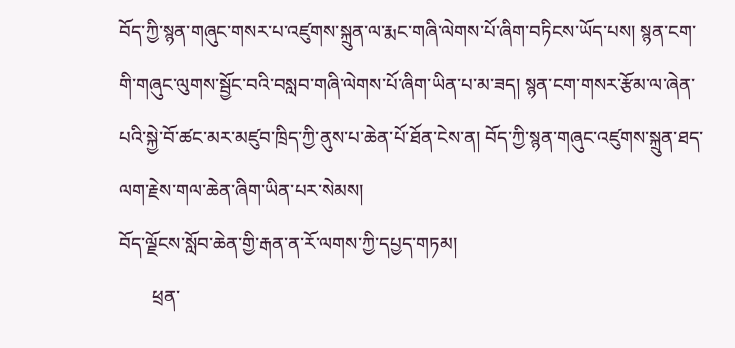བོད་ཀྱི་སྙན་གཞུང་གསར་པ་འཛུགས་སྐྲུན་ལ་རྨང་གཞི་ལེགས་པོ་ཞིག་བཏིངས་ཡོད་པས། སྙན་ངག་གི་གཞུང་ལུགས་སྦྱོང་བའི་བསླབ་གཞི་ལེགས་པོ་ཞིག་ཡིན་པ་མ་ཟད། སྙན་ངག་གསར་རྩོམ་ལ་ཞེན་པའི་སྐྱེ་བོ་ཚང་མར་མཛུབ་ཁྲིད་ཀྱི་ནུས་པ་ཆེན་པོ་ཐོན་ངེས་ན། བོད་ཀྱི་སྙན་གཞུང་འཛུགས་སྐྲུན་ཐད་ལག་རྗེས་གལ་ཆེན་ཞིག་ཡིན་པར་སེམས།
བོད་ལྗོངས་སློབ་ཆེན་གྱི་རྒན་ན་རོ་ལགས་ཀྱི་དཔྱད་གཏམ།
       ཕྲན་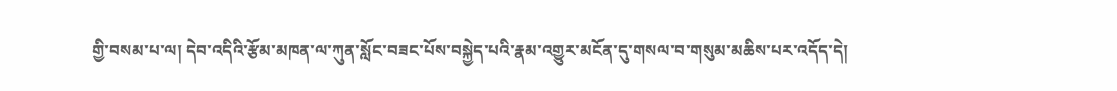གྱི་བསམ་པ་ལ། དེབ་འདིའི་རྩོམ་མཁན་ལ་ཀུན་སློང་བཟང་པོས་བསྐྱེད་པའི་རྣམ་འགྱུར་མངོན་དུ་གསལ་བ་གསུམ་མཆིས་པར་འདོད་དེ།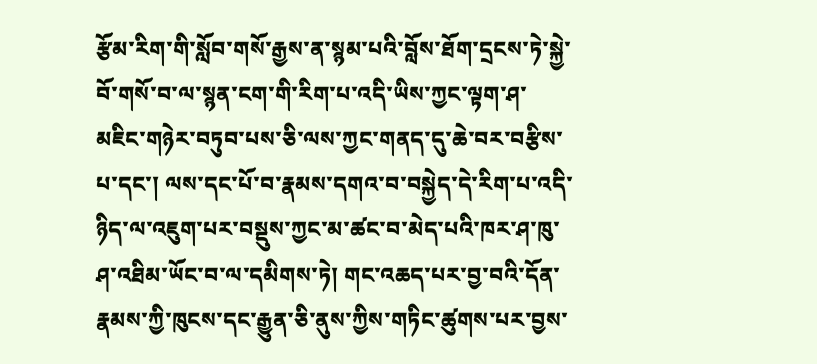རྩོམ་རིག་གི་སློབ་གསོ་རྒྱས་ན་སྙམ་པའི་བློས་ཐོག་དྲངས་ཏེ་སྐྱེ་བོ་གསོ་བ་ལ་སྙན་ངག་གི་རིག་པ་འདི་ཡིས་ཀྱང་ལྟག་ཤ་མཇིང་གཉེར་བཏུབ་པས་ཅི་ལས་ཀྱང་གནད་དུ་ཆེ་བར་བརྩིས་པ་དང་། ལས་དང་པོ་བ་རྣམས་དགའ་བ་བསྐྱེད་དེ་རིག་པ་འདི་ཉིད་ལ་འཇུག་པར་བསྡུས་ཀྱང་མ་ཚང་བ་མེད་པའི་ཁར་ཤ་ཁུ་ཤ་འཐིམ་ཡོང་བ་ལ་དམིགས་ཏེ། གང་འཆད་པར་བྱ་བའི་དོན་རྣམས་ཀྱི་ཁུངས་དང་རྒྱུན་ཅི་ནུས་ཀྱིས་གཏིང་ཚུགས་པར་བྱས་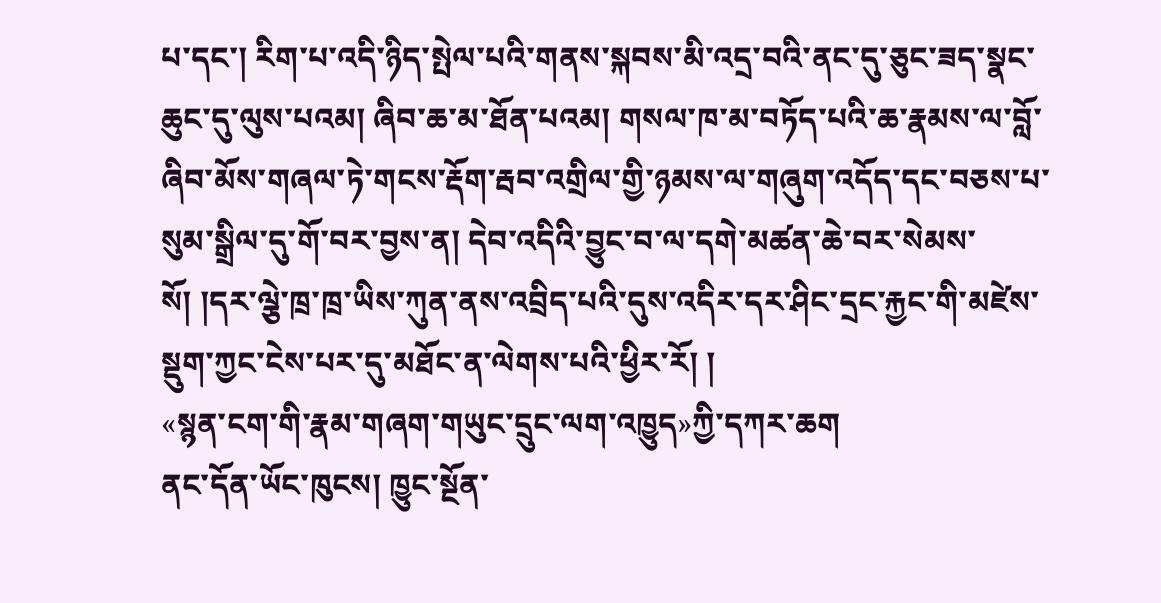པ་དང་། རིག་པ་འདི་ཉིད་སྤེལ་པའི་གནས་སྐབས་མི་འདྲ་བའི་ནང་དུ་ཅུང་ཟད་སྣང་ཆུང་དུ་ལུས་པའམ། ཞིབ་ཆ་མ་ཐོན་པའམ། གསལ་ཁ་མ་བཏོད་པའི་ཆ་རྣམས་ལ་བློ་ཞིབ་མོས་གཞལ་ཏེ་གངས་རྡོག་རྦབ་འགྲིལ་གྱི་ཉམས་ལ་གཞུག་འདོད་དང་བཅས་པ་སུམ་སྒྲིལ་དུ་གོ་བར་བྱས་ན། དེབ་འདིའི་བྱུང་བ་ལ་དགེ་མཚན་ཆེ་བར་སེམས་སོ། །དར་ལྕེ་ཁྲ་ཁྲ་ཡིས་ཀུན་ནས་འབྲིད་པའི་དུས་འདིར་དར་ཤིང་དྲང་རྐྱང་གི་མཛེས་སྡུག་ཀྱང་ངེས་པར་དུ་མཐོང་ན་ལེགས་པའི་ཕྱིར་རོ། །
«སྙན་ངག་གི་རྣམ་གཞག་གཡུང་དྲུང་ལག་འཁྱུད»ཀྱི་དཀར་ཆག
ནང་དོན་ཡོང་ཁུངས། ཁྱུང་སྔོན་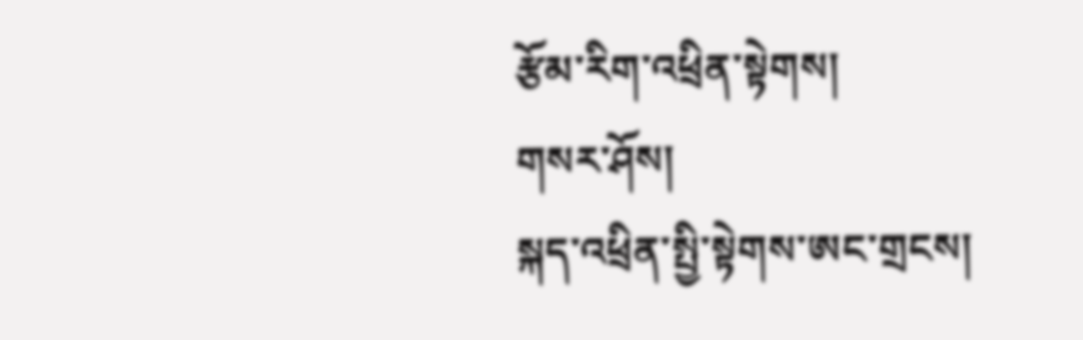རྩོམ་རིག་འཕྲིན་སྟེགས།
གསར་ཤོས།
སྐད་འཕྲིན་སྤྱི་སྟེགས་ཨང་གྲངས།